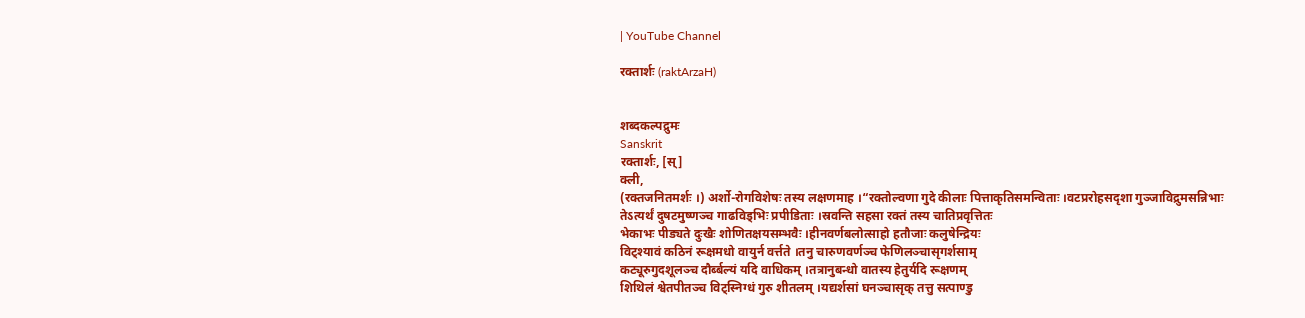| YouTube Channel

रक्तार्शः (raktArzaH)


शब्दकल्पद्रुमः
Sanskrit
रक्तार्शः, [स्]
क्ली,
(रक्तजनितमर्शः ।) अर्शो-रोगविशेषः तस्य लक्षणमाह ।“रक्तोल्वणा गुदे कीलाः पित्ताकृतिसमन्विताः ।वटप्ररोहसदृशा गुञ्जाविद्रुमसन्निभाः
तेऽत्यर्थं दुषटमुष्णञ्च गाढविड्भिः प्रपीडिताः ।स्रवन्ति सहसा रक्तं तस्य चातिप्रवृत्तितः
भेकाभः पीड्यते दुःखैः शोणितक्षयसम्भवैः ।हीनवर्णबलोत्साहो हतौजाः कलुषेन्द्रियः
विट्श्यावं कठिनं रूक्षमधो वायुर्न वर्त्तते ।तनु चारुणवर्णञ्च फेणिलञ्चासृगर्शसाम्
कट्यूरुगुदशूलञ्च दौर्ब्बल्यं यदि वाधिकम् ।तत्रानुबन्धो वातस्य हेतुर्यदि रूक्षणम्
शिथिलं श्वेतपीतञ्च विट्स्निग्धं गुरु शीतलम् ।यद्यर्शसां घनञ्चासृक् तत्तु सत्पाण्डु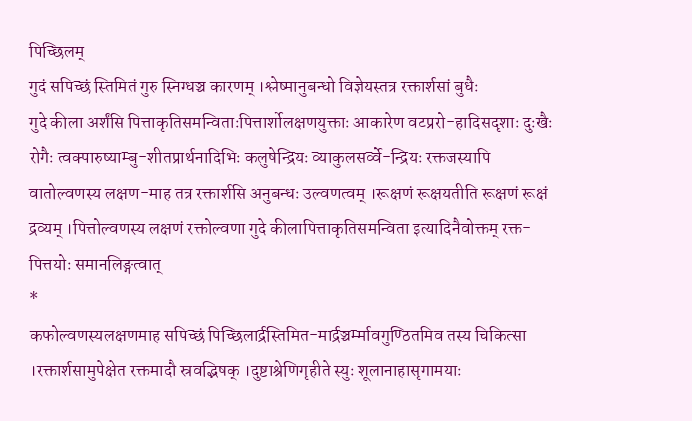पिच्छिलम्
गुदं सपिच्छं स्तिमितं गुरु स्निग्धञ्च कारणम् ।श्लेष्मानुबन्धो विज्ञेयस्तत्र रक्तार्शसां बुधैः
गुदे कीला अर्शंसि पित्ताकृतिसमन्विताःपित्तार्शोलक्षणयुक्ताः आकारेण वटप्ररो-हादिसदृशाः दुःखैः रोगैः त्वक्पारुष्याम्बु-शीतप्रार्थनादिभिः कलुषेन्द्रियः व्याकुलसर्व्वे-न्द्रियः रक्तजस्यापि वातोल्वणस्य लक्षण-माह तत्र रक्तार्शसि अनुबन्धः उल्वणत्वम् ।रूक्षणं रूक्षयतीति रूक्षणं रूक्षं द्रव्यम् ।पित्तोल्वणस्य लक्षणं रक्तोल्वणा गुदे कीलापित्ताकृतिसमन्विता इत्यादिनैवोक्तम् रक्त-पित्तयोः समानलिङ्गत्वात्
*
कफोल्वणस्यलक्षणमाह सपिच्छं पिच्छिलार्द्रस्तिमित-मार्द्रञ्चर्म्मावगुण्ठितमिव तस्य चिकित्सा ।रक्तार्शसामुपेक्षेत रक्तमादौ स्रवद्भिषक् ।दुष्टाश्रेणिगृहीते स्युः शूलानाहासृगामयाः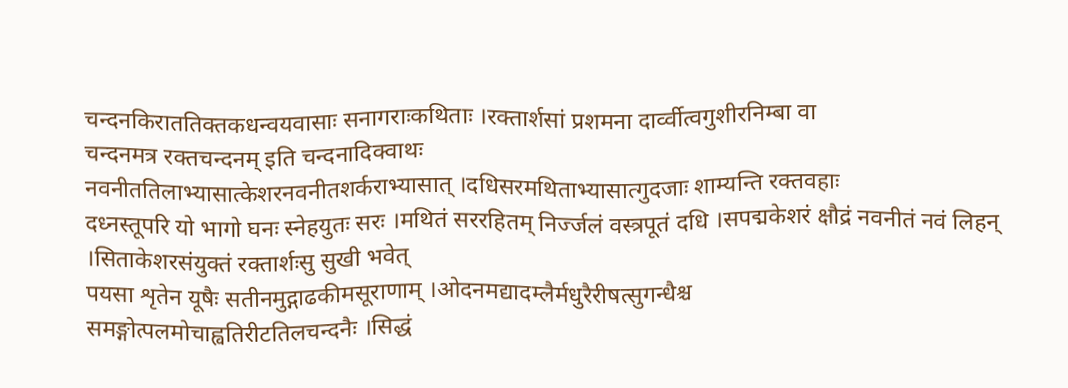चन्दनकिराततिक्तकधन्वयवासाः सनागराःकथिताः ।रक्तार्शसां प्रशमना दार्व्वीत्वगुशीरनिम्बा वा
चन्दनमत्र रक्तचन्दनम् इति चन्दनादिक्वाथः
नवनीततिलाभ्यासात्केशरनवनीतशर्कराभ्यासात् ।दधिसरमथिताभ्यासात्गुदजाः शाम्यन्ति रक्तवहाः
दध्नस्तूपरि यो भागो घनः स्नेहयुतः सरः ।मथितं सररहितम् निर्ज्जलं वस्त्रपूतं दधि ।सपद्मकेशरं क्षौद्रं नवनीतं नवं लिहन् ।सिताकेशरसंयुक्तं रक्तार्शःसु सुखी भवेत्
पयसा शृतेन यूषैः सतीनमुद्गाढकीमसूराणाम् ।ओदनमद्यादम्लैर्मधुरैरीषत्सुगन्धैश्च
समङ्गोत्पलमोचाह्वतिरीटतिलचन्दनैः ।सिद्धं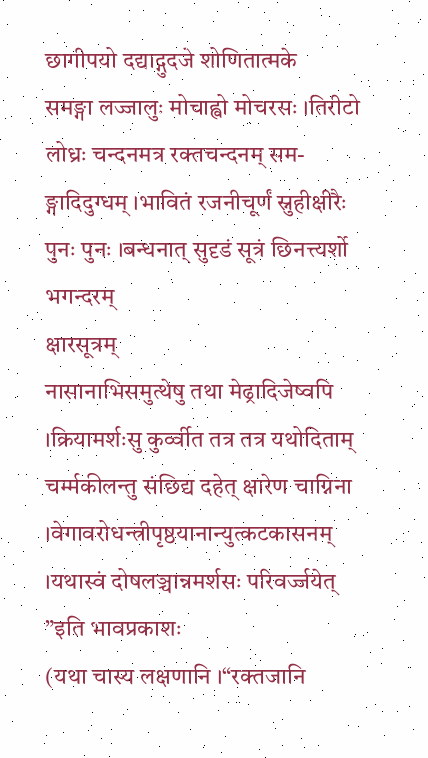छागीपयो दद्याद्गुदजे शोणितात्मके
समङ्गा लज्जालुः मोचाह्वो मोचरसः ।तिरीटो लोध्रः चन्दनमत्र रक्तचन्दनम् सम-ङ्गादिदुग्धम् ।भावितं रजनीचूर्णं स्नुहीक्षीरैः पुनः पुनः ।बन्धनात् सुदृडं सूत्रं छिनत्त्यर्शो भगन्दरम्
क्षारसूत्रम्
नासानाभिसमुत्थेषु तथा मेढ्रादिजेष्वपि ।क्रियामर्शःसु कुर्व्वीत तत्र तत्र यथोदिताम्
चर्म्मकीलन्तु संछिद्य दहेत् क्षारेण चाग्निना ।वेगावरोधन्त्रीपृष्ठयानान्युत्कटकासनम् ।यथास्वं दोषलञ्चान्नमर्शसः परिवर्ज्जयेत्
”इति भावप्रकाशः
(यथा चास्य लक्षणानि ।“रक्तजानि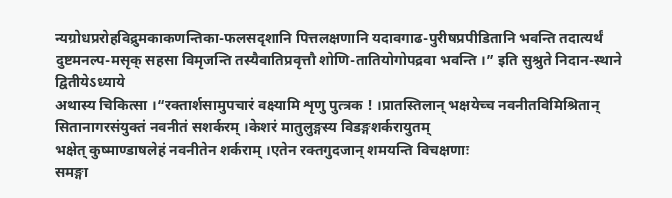न्यग्रोधप्ररोहविद्रुमकाकणन्तिका-फलसदृशानि पित्तलक्षणानि यदावगाढ-पुरीषप्रपीडितानि भवन्ति तदात्यर्थं दुष्टमनल्प-मसृक् सहसा विमृजन्ति तस्यैवातिप्रवृत्तौ शोणि-तातियोगोपद्रवा भवन्ति ।” इति सुश्रुते निदान-स्थाने द्वितीयेऽध्याये
अथास्य चिकित्सा ।“रक्तार्शसामुपचारं वक्ष्यामि शृणु पुत्त्रक ! ।प्रातस्तिलान् भक्षयेच्च नवनीतविमिश्रितान्
सितानागरसंयुक्तं नवनीतं सशर्करम् ।केशरं मातुलुङ्गस्य विडङ्गशर्करायुतम्
भक्षेत् कुष्माण्डाषलेहं नवनीतेन शर्कराम् ।एतेन रक्तगुदजान् शमयन्ति विचक्षणाः
समङ्गा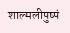शाल्मलीपुष्पं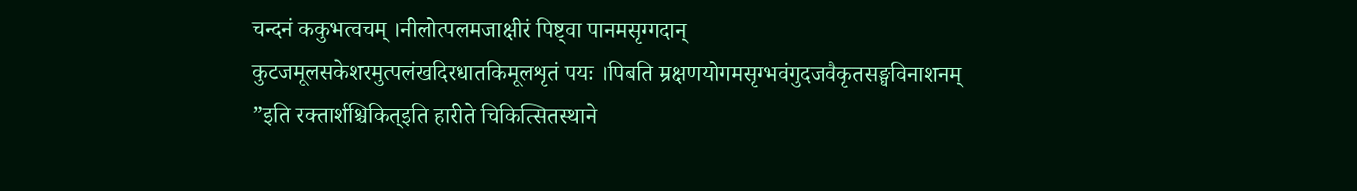चन्दनं ककुभत्वचम् ।नीलोत्पलमजाक्षीरं पिष्ट्वा पानमसृग्गदान्
कुटजमूलसकेशरमुत्पलंखदिरधातकिमूलशृतं पयः ।पिबति म्रक्षणयोगमसृग्भवंगुदजवैकृतसङ्घविनाशनम्
”इति रक्तार्शश्चिकित्इति हारीते चिकित्सितस्थाने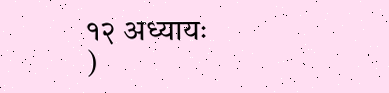१२ अध्यायः
)